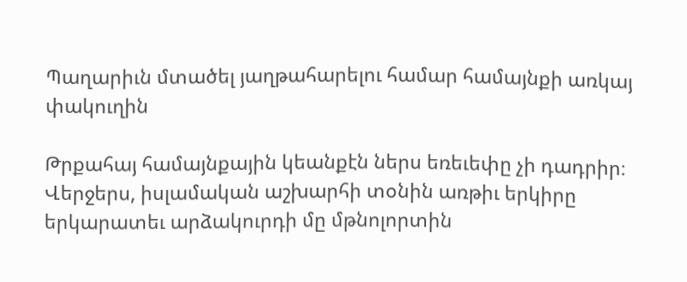Պաղարիւն մտածել յաղթահարելու համար համայնքի առկայ փակուղին

Թրքահայ համայնքային կեանքէն ներս եռեւեփը չի դադրիր։ Վերջերս, իսլամական աշխարհի տօնին առթիւ երկիրը երկարատեւ արձակուրդի մը մթնոլորտին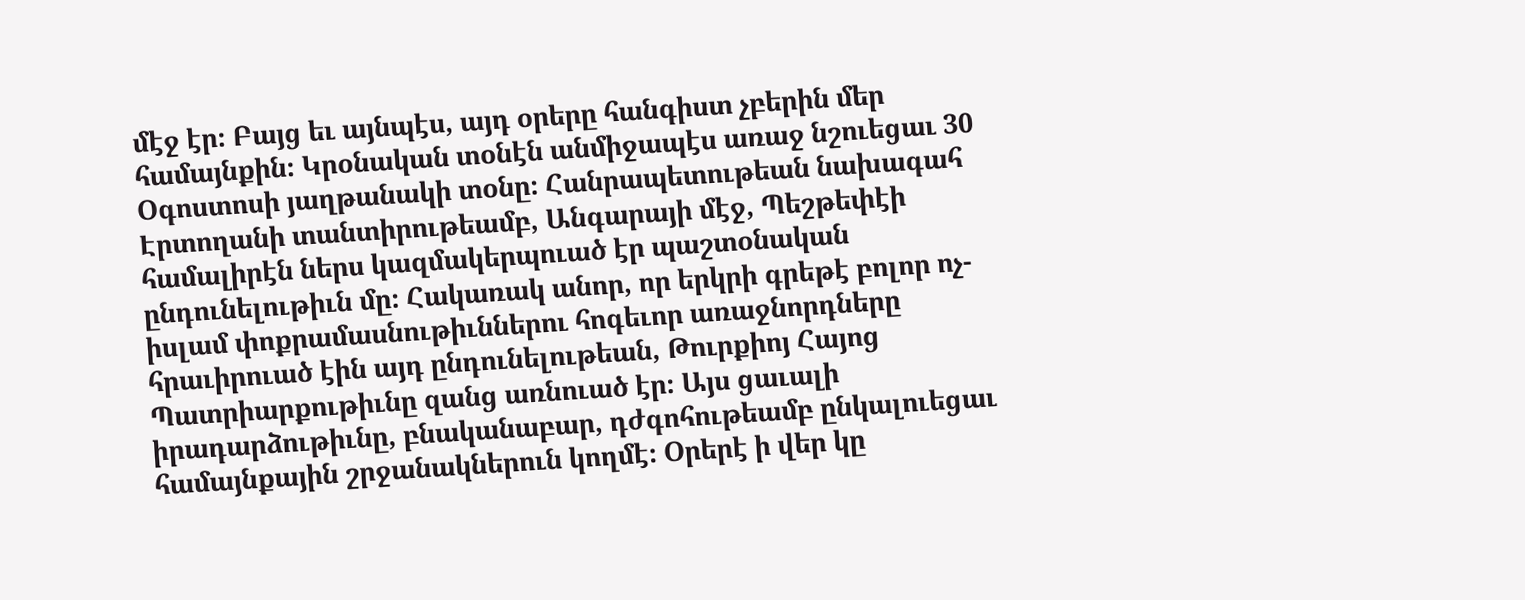մէջ էր։ Բայց եւ այնպէս, այդ օրերը հանգիստ չբերին մեր համայնքին։ Կրօնական տօնէն անմիջապէս առաջ նշուեցաւ 30 Օգոստոսի յաղթանակի տօնը։ Հանրապետութեան նախագահ Էրտողանի տանտիրութեամբ, Անգարայի մէջ, Պեշթեփէի համալիրէն ներս կազմակերպուած էր պաշտօնական ընդունելութիւն մը։ Հակառակ անոր, որ երկրի գրեթէ բոլոր ոչ-իսլամ փոքրամասնութիւններու հոգեւոր առաջնորդները հրաւիրուած էին այդ ընդունելութեան, Թուրքիոյ Հայոց Պատրիարքութիւնը զանց առնուած էր։ Այս ցաւալի իրադարձութիւնը, բնականաբար, դժգոհութեամբ ընկալուեցաւ համայնքային շրջանակներուն կողմէ։ Օրերէ ի վեր կը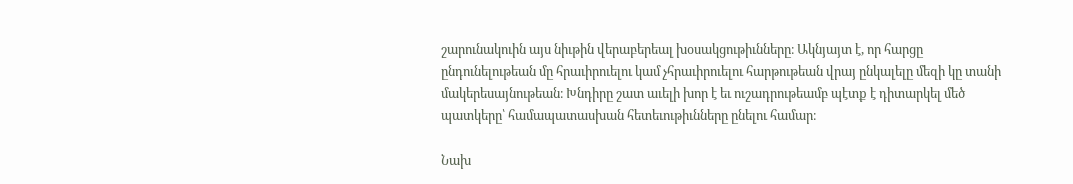շարունակուին այս նիւթին վերաբերեալ խօսակցութիւնները։ Ակնյայտ է, որ հարցը ընդունելութեան մը հրաւիրուելու կամ չհրաւիրուելու հարթութեան վրայ ընկալելը մեզի կը տանի մակերեսայնութեան։ Խնդիրը շատ աւելի խոր է եւ ուշադրութեամբ պէտք է դիտարկել մեծ պատկերը՝ համապատասխան հետեւութիւնները ընելու համար։

Նախ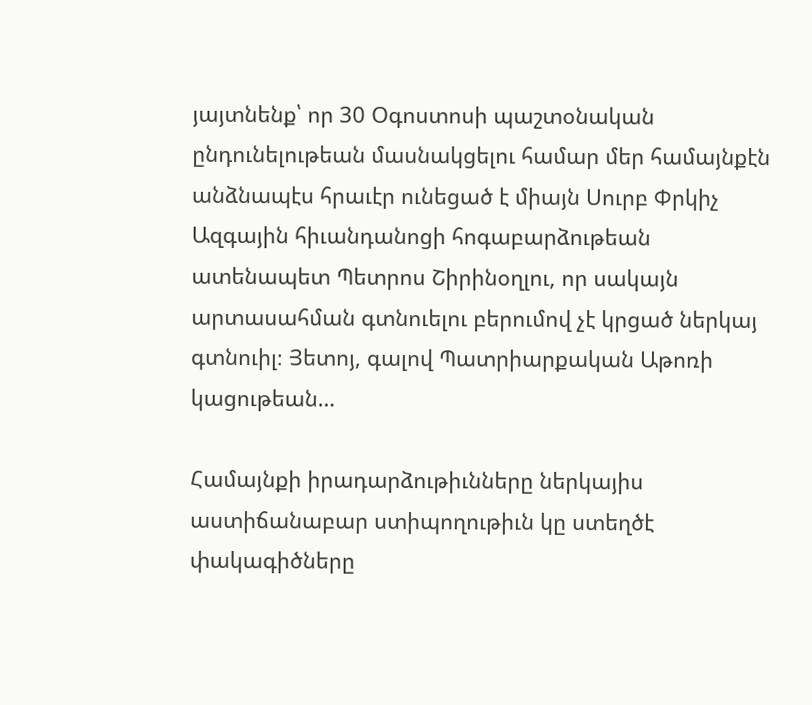յայտնենք՝ որ 30 Օգոստոսի պաշտօնական ընդունելութեան մասնակցելու համար մեր համայնքէն անձնապէս հրաւէր ունեցած է միայն Սուրբ Փրկիչ Ազգային հիւանդանոցի հոգաբարձութեան ատենապետ Պետրոս Շիրինօղլու, որ սակայն արտասահման գտնուելու բերումով չէ կրցած ներկայ գտնուիլ։ Յետոյ, գալով Պատրիարքական Աթոռի կացութեան…

Համայնքի իրադարձութիւնները ներկայիս աստիճանաբար ստիպողութիւն կը ստեղծէ փակագիծները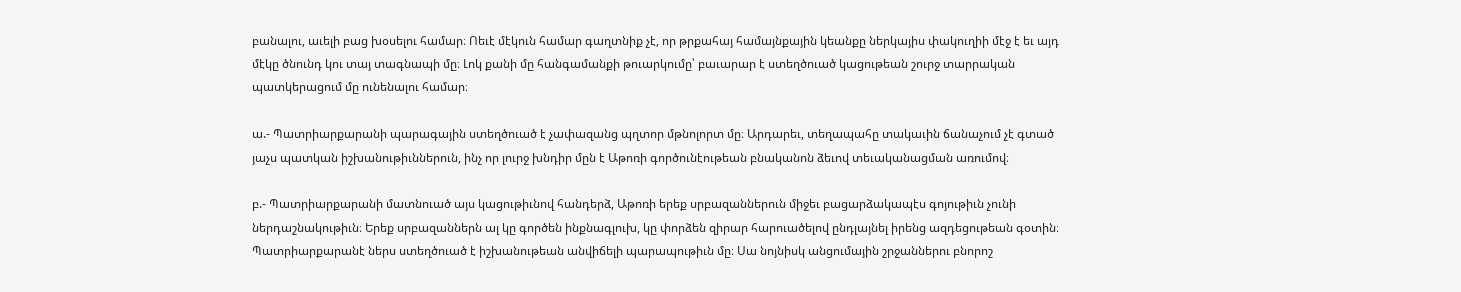բանալու, աւելի բաց խօսելու համար։ Ոեւէ մէկուն համար գաղտնիք չէ, որ թրքահայ համայնքային կեանքը ներկայիս փակուղիի մէջ է եւ այդ մէկը ծնունդ կու տայ տագնապի մը։ Լոկ քանի մը հանգամանքի թուարկումը՝ բաւարար է ստեղծուած կացութեան շուրջ տարրական պատկերացում մը ունենալու համար։

ա.- Պատրիարքարանի պարագային ստեղծուած է չափազանց պղտոր մթնոլորտ մը։ Արդարեւ, տեղապահը տակաւին ճանաչում չէ գտած յաչս պատկան իշխանութիւններուն, ինչ որ լուրջ խնդիր մըն է Աթոռի գործունէութեան բնականոն ձեւով տեւականացման առումով։

բ.- Պատրիարքարանի մատնուած այս կացութիւնով հանդերձ, Աթոռի երեք սրբազաններուն միջեւ բացարձակապէս գոյութիւն չունի ներդաշնակութիւն։ Երեք սրբազաններն ալ կը գործեն ինքնագլուխ, կը փորձեն զիրար հարուածելով ընդլայնել իրենց ազդեցութեան գօտին։ Պատրիարքարանէ ներս ստեղծուած է իշխանութեան անվիճելի պարապութիւն մը։ Սա նոյնիսկ անցումային շրջաններու բնորոշ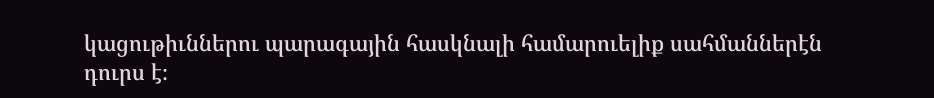կացութիւններու պարագային հասկնալի համարուելիք սահմաններէն դուրս է։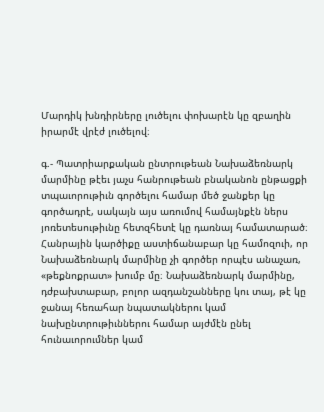Մարդիկ խնդիրները լուծելու փոխարէն կը զբաղին իրարմէ վրէժ լուծելով։

գ.- Պատրիարքական ընտրութեան Նախաձեռնարկ մարմինը թէեւ յաչս հանրութեան բնականոն ընթացքի տպաւորութիւն գործելու համար մեծ ջանքեր կը գործադրէ, սակայն այս առումով համայնքէն ներս յոռետեսութիւնը հետզհետէ կը դառնայ համատարած։ Հանրային կարծիքը աստիճանաբար կը համոզուի, որ Նախաձեռնարկ մարմինը չի գործեր որպէս անաչառ, «թեքնոքրատ» խումբ մը։ Նախաձեռնարկ մարմինը, դժբախտաբար, բոլոր ազդանշանները կու տայ, թէ կը ջանայ հեռահար նպատակներու կամ նախընտրութիւններու համար այժմէն ընել հունաւորումներ կամ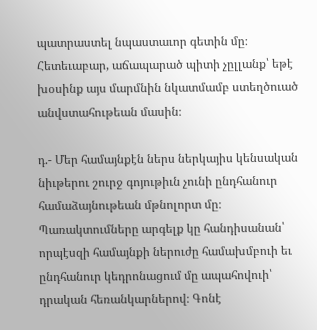պատրաստել նպաստաւոր գետին մը։ Հետեւաբար, աճապարած պիտի չըլլանք՝ եթէ խօսինք այս մարմնին նկատմամբ ստեղծուած անվստահութեան մասին։

դ.- Մեր համայնքէն ներս ներկայիս կենսական նիւթերու շուրջ գոյութիւն չունի ընդհանուր համաձայնութեան մթնոլորտ մը։ Պառակտումները արգելք կը հանդիսանան՝ որպէսզի համայնքի ներուժը համախմբուի եւ ընդհանուր կեդրոնացում մը ապահովուի՝ դրական հեռանկարներով։ Գոնէ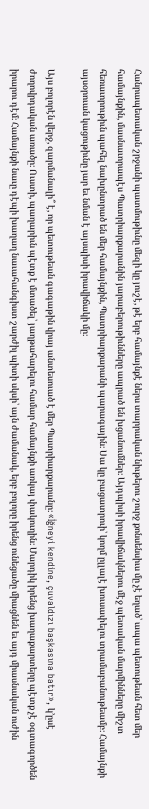Հանրապետական շրջանի պատմութիւնը մեզի կը յուշէ, թէ երբ համայնքէ ներս տարրական նիւթերու շուրջ քոնսենսիւս մը չէ եղած՝ ապա պետութեան հետ մեր համայնքին, մասնաւորապէս Պատրիարքարանին յարաբերութիւնները ապրած են խցանումներ։ Այդպիսի իրավիճակներու մէջ պետական մարմինները միշտ հեռաւորութիւն պահել նախընտրած են մեր համայնքին, Պատրիարքարանի պարագային։ Սա կը բացատրուի՝ կողմ ըլլալէ խուսափելու տրամաբանութեամբ։ Համայնքի այսօրուան կացութիւնը յար եւ նման է այսպիսի իրավիճակի մը։

Այս բոլորէն վերջ, զարմանալի՞ է, որ պետութեան գագաթին վրայ անտեսուած է մեր Պատրիարքարանը։ «İğneyi kendine, çuvaldızı başkasına batır», կ՚ըսէ ժողովրդական առածը։ Ուստի, պաղարիւն պէտք է մտածել՝ յաղթահարելու համար համայնքի առկայ փակուղին։ Մարդիկ իրենց խաղաքարտերը պէտք չէ օգտագործեն իրարու դէմ։ Համայնքի նաւը դէպի խաղաղ նաւահանգիստ շարժիլ պիտի սկսի՝ այն ժամանակ, երբ բոլորը իրենց ունեցածը միացնեն եւ այդ միասնական ուժին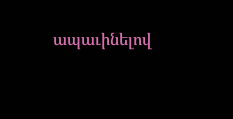ապաւինելով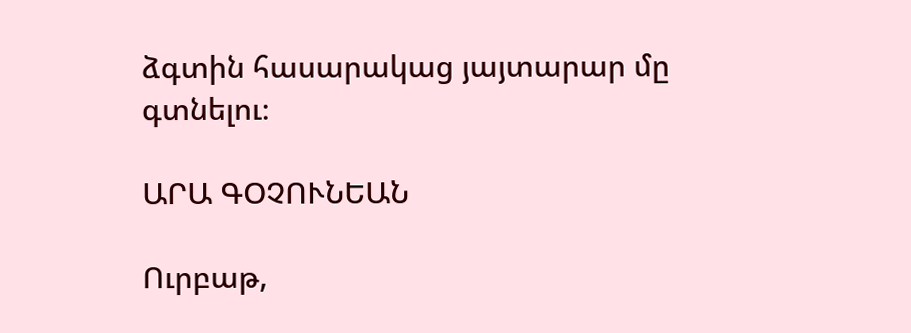ձգտին հասարակաց յայտարար մը գտնելու։

ԱՐԱ ԳՕՉՈՒՆԵԱՆ

Ուրբաթ,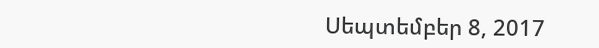Սեպտեմբեր 8, 2017